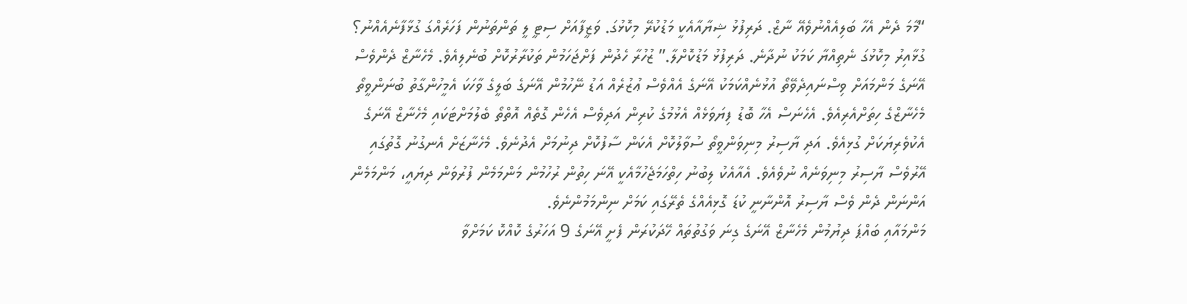“މާމަ ދެން އެހާ ބަލިއެއްނުވެއޭ ނާޒް. ދަރިފުޅު ޝިޔާއާއެކީ މަޑުކުރޭ މިކޮޅުގަ. ވަޒީފާއަށް ސިޓީ ލީ ތަންތަނުން ފަހަރެއްގަ ގުޅާފާނެއެއްނު؟ ގުޅާއިރު މިކޮޅުގަ ނެތިއްޔާ ކަމަކު ނުދާނެ. ދަރިފުޅު މަޑުކޮށްލާ.” ޒުހުރާ ހެދުން ފަށްޖަހަމުން ތަކުރާރުކޮށް ބުނެލިއެވެ. މެހެނާޒް ދެންވެސް އޭނަގެ މަންމައަށް ވިސްނައިދެވޭތޯ އުޅުނެއްކަމަކު އޭނަގެ އެއްވެސް ޢުޒުރެއް އަޑު ނޭހުމުން އޭނަގެ ބަލީގެ ވާހަކަ އެމީހުންގާތު ބުނަންވީތޯ މެހެނާޒްގެ ހިތަށްއެރިއެވެ. އެހެނަސް އެހާ ބޮޑު ފިޔަވަޅެއް އެޅުމުގެ ކުރިން އަދިވެސް އެހެން ގޮތެއް އޮތްތޯ ބެލުމަށްޓަކައި މެހެނާޒް އޭނަގެ އެކުވެރިޔަކަށް ގުޅިއެވެ. އަދި ޔާސިރު މިނިވަންވީތޯ ސުވާލުކޮށް އެކަން ސާފުކޮށް ދިނުމަށް އެދުނެވެ. މެހެނާޒަށް އެނގުނު ގޮތުގައި އޭރުވެސް ޔާސިރު މިނިވަނެއް ނުވެއެވެ. އެއާއެކު ލިބުނު ހިތްހަމަޖެހުމާއެކީ އޭނަ ހިތުން ރުހުމުން މަންމަމެން ފުރުވަން ދިޔައީ، މަންމަމެން އަންނަން ދެން ވެސް ޔާސިރު އޮންނާނީ ކުޑަ ގޮޅިއެއްގެ ތެރޭގައި ކަމަށް ނިންމަމުންނެވެ.
މަންމައާއި ބައްޕަ ދިޔުމުން މެހެނާޒް އޭނަގެ ގިނަ ވަގުތުތައް ހޭދަކުރަން ފެށީ އޭނަގެ 9 އަހަރުގެ ކޮއްކޮ ކަމަށްވާ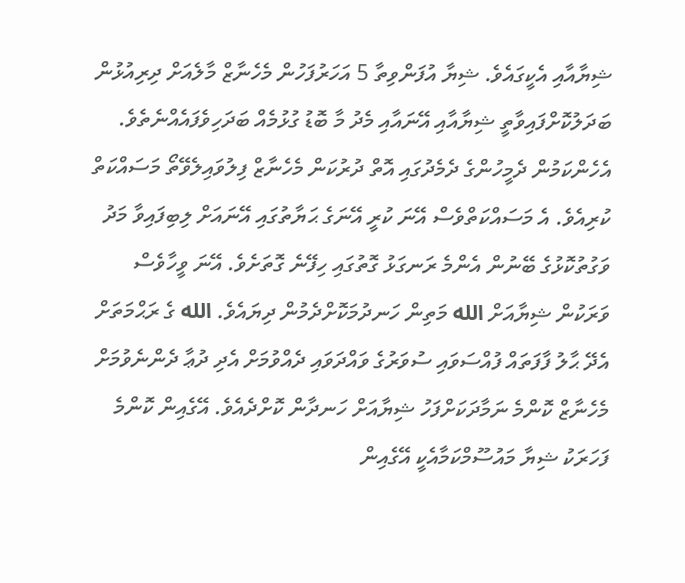ޝިޔާއާއި އެކީގައެވެ. ޝިޔާ އުފަންވިތާ 5 އަހަރުފަހުން މެހެނާޒް މާލެއަށް ދިރިއުޅުން ބަދަލުކޮށްފައިވާތީ ޝިޔާއާއި އޭނައާއި މެދު މާ ބޮޑު ގުޅުމެއް ބަދަހިވެފައެއްނެތެވެ. އެހެންކަމުން ދެމީހުންގެ ދެމެދުގައި އޮތް ދުރުކަން މެހެނާޒް ފިލުވައިލެވޭތޯ މަސައްކަތް ކުރިއެވެ. އެ މަސައްކަތްވެސް އޭނަ ކުރީ އޭނަގެ ޙަޔާތުގައި އޭނައަށް ލިބިފައިވާ މަދު ވަގުތުކޮޅުގެ ބޭނުން އެންމެ ރަނގަޅު ގޮތުގައި ހިފޭނެ ގޮތަށެވެ. އޭނަ ވީހާވެސް ވަރަކުން ޝިޔާއަށް الله މަތިން ހަނދުމަކޮށްދެމުން ދިޔައެވެ. الله ގެ ރަޙްމަތަށް އެދޭ ޙާލު ފާފަތައް ފުއްސަވައި ސުވަރުގެ ވައްދަވައި ދެއްވުމަށް އެދި ދުޢާ ދެންނެވުމަށް މެހެނާޒް ކޮންމެ ނަމާދަކަށްފަހު ޝިޔާއަށް ހަނދާން ކޮށްދެއެވެ. އޭގެއިން ކޮންމެ ފަހަރަކު ޝިޔާ މައުސޫމްކަމާއެކީ އޭގެއިން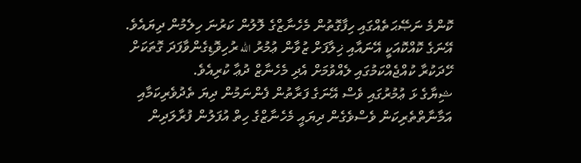ކޮންމެ ނަޞޭޙަތެއްގައި ހިފާގޮތުން މެހެނާޒްގެ ލޮލުން ކަރުނަ ހިލެމުން ދިޔައެވެ. އޭނަގެ ކޮއްކޮއަކީ އޭނައާއި ޚިލާފަށް ޒުވާން ޢުމުރު الله ރުހިވޮޑިގެންވާފަދަ ގޮތަކަށް ހޭދަކުރާ ކުއްޖެއްކަމުގައި ލެއްވުމަށް އެދި މެހެނާޒް ދުޢާ ކުރިއެވެ.
ޝިޔާގެ ޅަ ޢުމުރުގައި ވެސް އޭނަގެ ފަރާތުން ފެންނަމުން ދިޔަ ތެދުވެރިކަމާއި އަމާނާތްތެރިކަން ވެސްވެގެން ދިޔައީ މެހެނާޒްގެ ހިތް އުފަލުން ފުރާލަދިން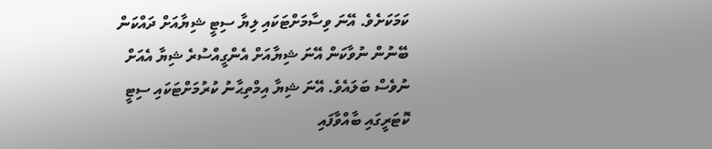ކަމަކަށެވެ. އޭނަ ވިސާމަށްޓަކައި ލިޔާ ސިޓީ ޝިޔާއަށް ދައްކަން ބޭނުން ނުވާކަން އޭނަ ޝިޔާއަށް އެންގީއްސުރެ ޝިޔާ އެއަށް ނުވެސް ބަލައެވެ. އޭނަ ޝިޔާ އިމްތިޙާނު ކުރުމަށްޓަކައި ސިޓީ ކޮޓަރީގައި ބާއްވާފައި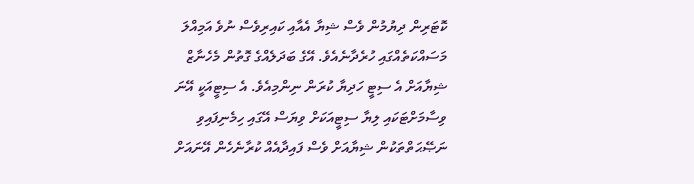ކޮޓަރިން ދިޔުމުން ވެސް ޝިޔާ އެއާއި ކައިރިވެސް ނުވެ އަމިއްލަ މަސައްކަތެއްގައި ހުރެދާނެއެވެ. އޭގެ ބަދަލެއްގެ ގޮތުން މެހެނާޒް ޝިޔާއަށް އެ ސިޓީ ހަދިޔާ ކުރަން ނިންމިއެވެ. އެ ސިޓީއަކީ އޭނަ ވިސާމަށްޓަކައި ލިޔާ ސިޓީއަކަށް ވިޔަސް އޭގައި ހިމެނިފައިވި ނަޞޭޙަތްތަކުން ޝިޔާއަށް ވެސް ފައިދާއެއް ކުރާނެހެން އޭނައަށް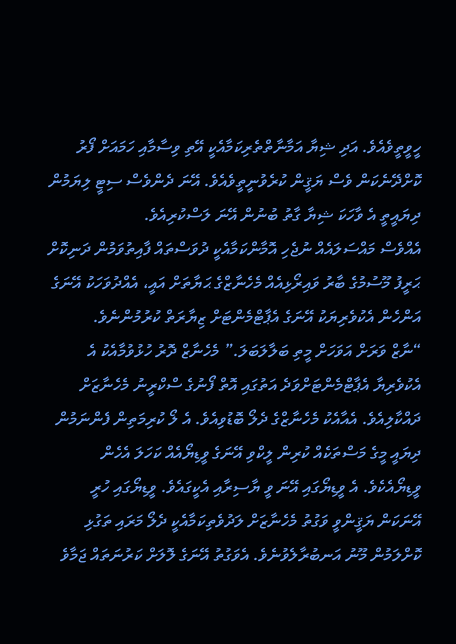ހީވީތީވެއެވެ. އަދި ޝިޔާ އަމާނާތްތެރިކަމާއެކީ އޭތި ވިސާމާއި ހަމައަށް ފޯރު ކޮށްދޭނެކަން ވެސް ޔަޤީން ކުރެވުނީތީވެއެވެ. އޭނަ ދެންވެސް ސިޓީ ލިޔަމުން ދިޔައީތީ އެ ވާހަކަ ޝިޔާ ގާތު ބުނުން އޭނަ ލަސްކުރިއެވެ.
އެއްވެސް މައްސަލައެއް ނުޖެހި އޮމާންކަމާއެކީ ދުވަސްތައް ފާއިތުވަމުން ދަނިކޮށް ޙަރީފު މޫސުމުގެ ބާރު ވައިރޯޅިއެއް މެހެނާޒްގެ ޙަޔާތަށް އައީ، އެއްދުވަހަކު އޭނަގެ އަންހެން އެކުވެރިޔަކު އޭނަގެ އެޕާޓްމެންޓަށް ޒިޔާރަތް ކުރުމުންނެވެ.
“ނާޒް ވަރަށް އަވަހަށް މީތި ބަލާލަބަލަ.” މެހެނާޒް ދޮރު ހުޅުވުމާއެކު އެ އެކުވެރިޔާ އެޕާޓްމެންޓަށްވަދެ އަތުގައި އޮތް ފޯނުގެ ސްކްރީނު މެހެނާޒަށް ދައްކާލިއެވެ. އެއާއެކު މެހެނާޒްގެ ދެލޯ ބޮޑުވިއެވެ. އެ ލޯ ކުރިމަތިން ފެންނަމުން ދިޔައީ މީގެ މަސްތަކެއް ކުރިން ލީކްވި އޭނަގެ ވީޑިޔޯއެއް ކަހަލަ އެހެން ވީޑިޔޯއެކެވެ. އެ ވީޑިޔޯގައި އޭނަ ވީ ޔާސިރާއި އެކީގައެވެ. ވީޑިޔޯގައި ހުރީ އޭނަކަން ޔަޤީންވީ ވަގުތު މެހެނާޒަށް ލަދުވެތިކަމާއެކީ ދެލޯ މަރައި ތަގުޅި ކޮށްލަމުން މޫނު އަނބުރާލެވުނެވެ. އެވަގުތު އޭނަގެ ލޮލަށް ކަރުނަތައް ޖަމާވެ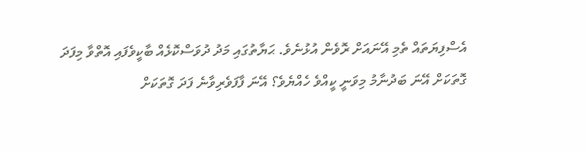އެސްފިޔަތައް ތެމި އޭނައަށް ރޮވެން އުޅުނެވެ. ޙަޔާތުގައި މަދު ދުވަސްކޮޅެއް ބާކީވެފައި އޮތްވާ މިފަދަ ގޮތަކަށް އޭނަ ބަދުނާމު މިވަނީ ކީއްވެ ހެއްޔެވެ؟ އޭނަ ފާފަވެރިވާނެ ފަދަ ގޮތަކަށް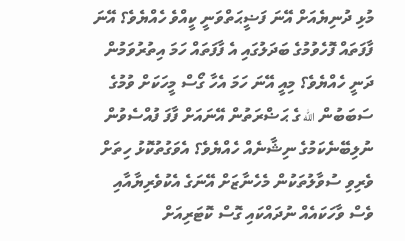މުޅި ދުނިޔެއަށް އޭނަ ފަޟީޙަތްވަނީ ކީއްވެ ހެއްޔެވެ؟ އޭނަ ފާފަތައް ފޮހެވުމުގެ ބަދަލުގައި އެ ފާފަތައް ހަމަ އިތުރުވަމުން ދަނީ ހެއްޔެވެ؟ މިއީ އޭނަ ހަމަ އެހާ ގޯސް މީހަކަށް ވުމުގެ ސަބަބުން الله ގެ ޙަޟްރަތުން އޭނައަށް ފާފަ ފުއްސެވުން ނުލިބޭނެކަމުގެ ނިޝާނެއް ހެއްޔެވެ؟ އެވަގުތުކޮޅު ހިތަށް ވެރިވި ސުވާލުތަކުން މެހެނާޒަށް އޭނަގެ އެކުވެރިޔާއާއި ވެސް ވާހަކައެއް ނުދައްކައި ގޮސް ކޮޓަރިއަށް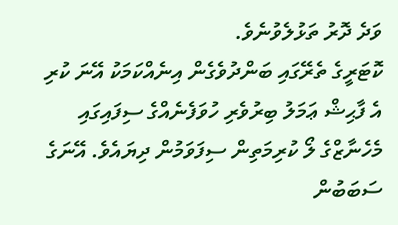ވަދެ ދޮރު ތަޅުލެވުނެވެ.
ކޮޓަރީގެ ތެރޭގައި ބަންދުވެގެން އިނެއްކަމަކު އޭނަ ކުރި އެ ފާޙިޝް ޢަމަލު ބިރުވެރި ހުވަފެނެއްގެ ސިފައިގައި މެހެނާޒްގެ ލޯ ކުރިމަތިން ސިފަވަމުން ދިޔައެވެ. އޭނަގެ ސަބަބުން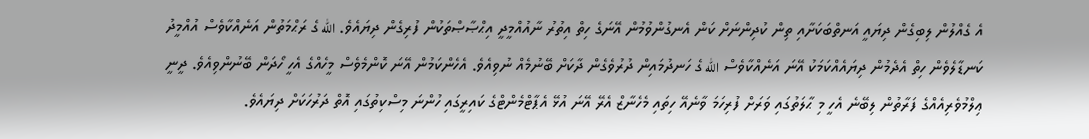އެ ގެއްލުން ލިބިގެން ދިޔައީ އަނތްބަކަށާއި ތިން ކުދިންނަށް ކަން އެނގުންވުމުން އޭނަގެ ހިތް އިތުރު ނާއުއްމީދީ އިޙްޞާޞްތަކުން ފުރިގެން ދިޔައެވެ. الله ގެ ރަޙްމަތުން އަނެއްކާވެސް އުއްމީދު ކަނޑާލެވެން ހިތް އެދެމުން ދިޔައެއްކަމަކު އޭނަ އަނެއްކާވެސް الله ގެ ހަނދުމައިން ދުރުވެގެން ދާކަށް ބޭނުމެއް ނުވިއެވެ. އެހެންކަމުން އޭނަ ކޮންމެވެސް މީހެއްގެ އެހީ ހޯދަން ބޭނުންވިއެވެ. ދީނީ ޢިލްމުވެރިއެއްގެ ފަރާތުން ލިބޭނެ އެހީ މި ޙާލަތުގައި ވަރަށް ފުރިހަމަ ވާނެއޭ ހިތައި މެހެނާޒް އެރޭ އޭނަ އުޅޭ އެޕާޓްމެންޓްގެ ކައިރީގައި ހުންނަ މިސްކިތުގައި އޮތް ދަރުހަކަށް ދިޔައެވެ.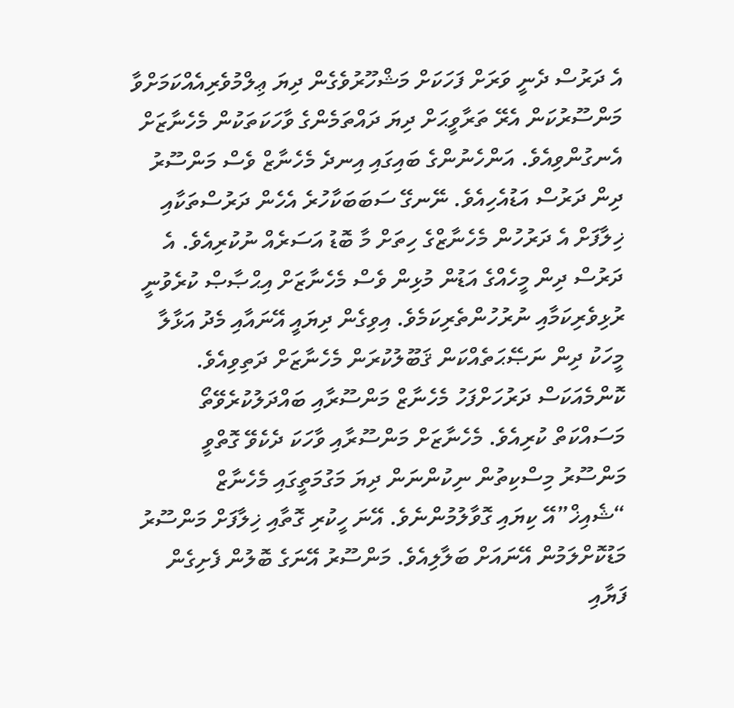އެ ދަރުސް ދެނީ ވަރަށް ފަހަކަށް މަޝްހޫރުވެގެން ދިޔަ ޢިލްމުވެރިއެއްކަމަށްވާ މަންސޫރުކަން އެރޭ ތަރާވީޙަށް ދިޔަ ދައްތަމެންގެ ވާހަކަތަކުން މެހެނާޒަށް އެނގުންވިއެވެ. އަންހެނުންގެ ބައިގައި އިނދެ މެހެނާޒް ވެސް މަންސޫރު ދިން ދަރުސް އަޑުއެހިއެވެ. ނޭނގޭ ސަބަބަކާހުރެ އެހެން ދަރުސްތަކާއި ޚިލާފަށް އެ ދަރުހުން މެހެނާޒްގެ ހިތަށް މާ ބޮޑު އަސަރެއް ނުކުރިއެވެ. އެ ދަރުސް ދިން މީހެއްގެ އަޑުން މުޅިން ވެސް މެހެނާޒަށް އިޙްޞާޞް ކުރެވުނީ ރުޅިވެރިކަމާއި ނުރުހުންތެރިކަމެވެ. އިވިގެން ދިޔައީ އޭނައާއި މެދު އަޅާލާ މީހަކު ދިން ނަޞޭޙަތެއްކަން ޤަބޫލުކުރަން މެހެނާޒަށް ދަތިވިއެވެ. ކޮންމެއަކަސް ދަރުހަށްފަހު މެހެނާޒް މަންސޫރާއި ބައްދަލުކުރެވޭތޯ މަސައްކަތް ކުރިއެވެ. މެހެނާޒަށް މަންސޫރާއި ވާހަކަ ދެކެވޭ ގޮތްވީ މަންސޫރު މިސްކިތުން ނިކުންނަން ދިޔަ މަގުމަތީގައި މެހެނާޒް “ޝެއިޚް”އޭ ކިޔައި ގޮވާލުމުންނެވެ. އޭނަ ހީކުރި ގޮތާއި ޚިލާފަށް މަންސޫރު މަޑުކޮށްލަމުން އޭނައަށް ބަލާލިއެވެ. މަންސޫރު އޭނަގެ ބޮލުން ފެށިގެން ފަޔާއި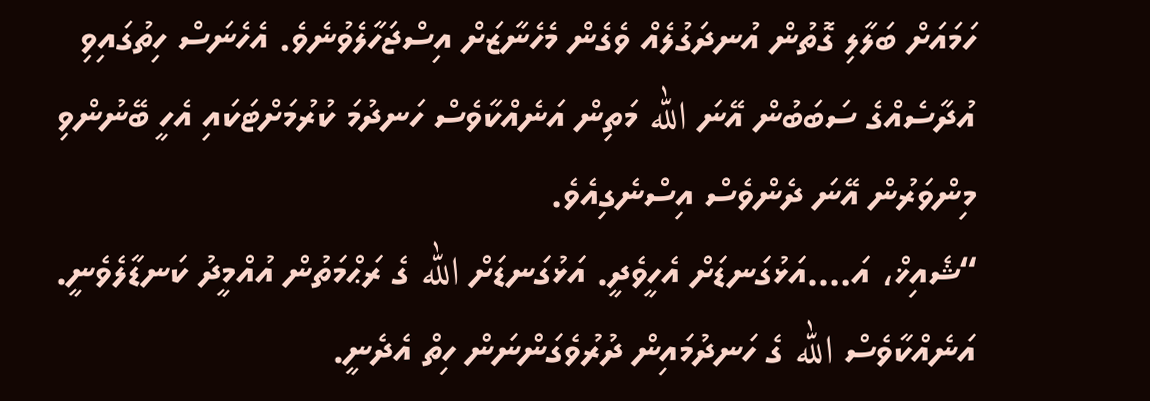ހަމައަށް ބަލާލި ގޮތުން އުނދަގުލެއް ވެގެން މެހެނާޒަށް އިސްޖަހާލެވުނެވެ. އެހެނަސް ހިތުގައިވި އުދާސެއްގެ ސަބަބުން އޭނަ الله މަތިން އަނެއްކާވެސް ހަނދުމަ ކުރުމަށްޓަކައި އެހީ ބޭނުންވި މިންވަރުން އޭނަ ދެންވެސް އިސްނެގިއެވެ.
“ޝެއިޚް، އަ….އަޅުގަނޑަށް އެހީވެދީ. އަޅުގަނޑަށް الله ގެ ރަޙްމަތުން އުއްމީދު ކަނޑާލެވެނީ. އަނެއްކާވެސް الله ގެ ހަނދުމައިން ދުރުވެގަންނަން ހިތް އެދެނީ.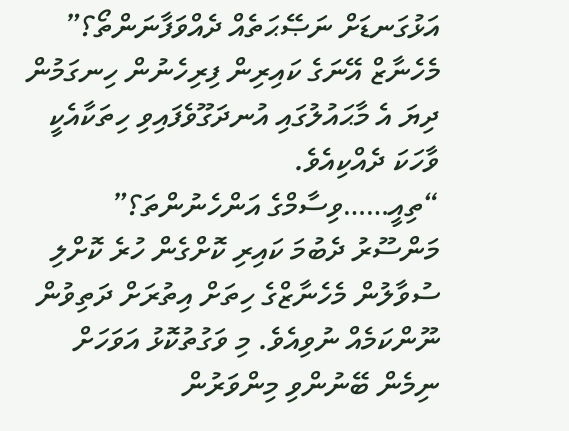އަޅުގަނޑަށް ނަޞޭޙަތެއް ދެއްވަފާނަންތޯ؟” މެހެނާޒް އޭނަގެ ކައިރިން ފިރިހެނުން ހިނގަމުން ދިޔަ އެ މާޙައުލުގައި އުނދަގޫވެފައިވި ހިތަކާއެކީ ވާހަކަ ދެއްކިއެވެ.
“ތިއީ……ވިސާމްގެ އަންހެނުންތަ؟” މަންސޫރު ދެބުމަ ކައިރި ކޮށްގެން ހުރެ ކޮށްލި ސުވާލުން މެހެނާޒްގެ ހިތަށް އިތުރަށް ދަތިވުން ނޫންކަމެއް ނުވިއެވެ. މި ވަގުތުކޮޅު އަވަހަށް ނިމެން ބޭނުންވި މިންވަރުން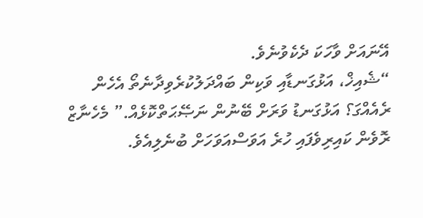އޭނައަށް ވާހަކަ ދެކެވުނެވެ.
“ޝެއިޚް، އަޅުގަނޑާއި ވަކިން ބައްދަލުކުރެވިދާނެތޯ އެހެން ރެއެއްގަ؟ އަޅުގަނޑު ވަރަށް ބޭނުން ނަޞޭޙަތްކޮޅެއް.” މެހެނާޒް ރޮވެން ކައިރިވެފައި ހުރެ އަވަސްއަވަހަށް ބުނެލިއެވެ.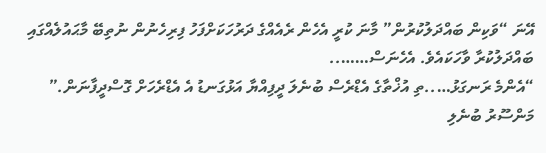އޭނަ “ވަކިން ބައްދަލުކުރުން” މާނަ ކުރީ އެހެން ރެއެއްގެ ދަރުހަކަށްފަހު ފިރިހެނުން ނުތިބޭ މާޙައުލެއްގައި ބައްދަލުކުރާ ވާހަކައެވެ. އެހެނަސް……..
“އެންމެ ރަނގަޅު…..ތި އުޚްތާގެ އެޑްރެސް ބުނެލަ ދީފިއްޔާ އަޅުގަނޑު އެ އެޑްރެހަށް ގޮސްދީފާނަން.” މަންސޫރު ބުނެލި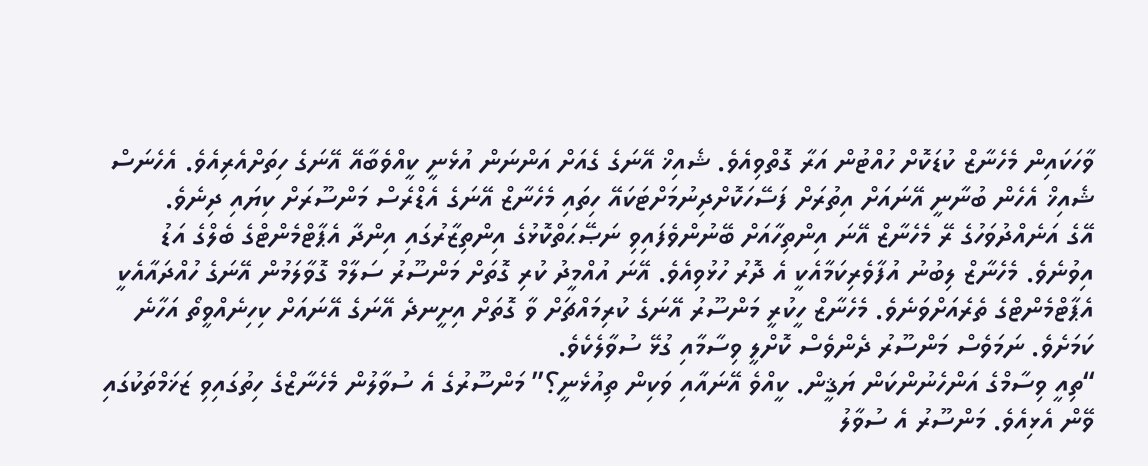ވާހަކައިން މެހެނާޒް ކުޑަކޮށް ހުއްޓުން އަރާ ގޮތްވިއެވެ. ޝެއިޚް އޭނަގެ ގެއަށް އަންނަން އުޅެނީ ކީއްވެބާއޭ އޭނަގެ ހިތަށްއެރިއެވެ. އެހެނަސް ޝެއިޚް އެހެން ބުނާނީ އޭނައަށް އިތުރަށް ފަސޭހަކޮށްދިނުމަށްޓަކައޭ ހިތައި މެހެނާޒް އޭނަގެ އެޑްރެސް މަންސޫރަށް ކިޔައި ދިނެވެ.
އޭގެ އަނެއްދުވަހުގެ ރޭ މެހެނާޒް އޭނަ އިންތިހާއަށް ބޭނުންވެފައިވި ނަޞޭޙަތްކޮޅުގެ އިންތިޒާރުގައި އިންދާ އެޕާޓްމެންޓްގެ ބެލްގެ އަޑު އިވުނެވެ. މެހެނާޒް ލިބުނު އުފާވެރިކަމާއެކީ އެ ދޮރު ހުޅުވިއެވެ. އޭނަ އުއްމީދު ކުރި ގޮތަށް މަންސޫރު ސަލާމް ގޮވާލަމުން އޭނަގެ ހުއްދައާއެކީ އެޕާޓްމެންޓްގެ ތެރެއަށްވަނެވެ. މެހެނާޒް ހީކުރީ މަންސޫރު އޭނަގެ ކުރިމައްޗަށް ވާ ގޮތަށް އިށީނދެ އޭނަގެ އޭނައަށް ކިހިނެއްވީތޯ އަހާނެ ކަމަށެވެ. ނަމަވެސް މަންސޫރު ދެންވެސް ކޮށްލީ ވިސާމާއި ގުޅޭ ސުވާލެކެވެ.
“ތިއީ ވިސާމްގެ އަންހެނުންކަން ޔަޤީން. ކީއްވެ އޭނައާއި ވަކިން ތިއުޅެނީ؟” މަންސޫރުގެ އެ ސުވާލުން މެހެނާޒްގެ ހިތުގައިވި ޒަޚަމްތަކުގައި ވޭން އެޅިއެވެ. މަންސޫރު އެ ސުވާލު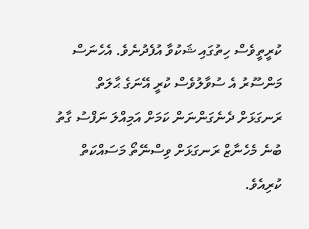ކުރީތީވެސް ހިތުގައި ޝަކުވާ އުފެދުނެވެ. އެހެނަސް މަންސޫރު އެ ސުވާލުވެސް ކުރީ އޭނަގެ ޙާލަތް ރަނގަޅަށް ދެނެގަންނަން ކަމަށް އަމިއްލަ ނަފްސު ގާތު ބުނެ މެހެނާޒް ރަނގަޅަށް ވިސްނޭތޯ މަސައްކަތް ކުރިއެވެ.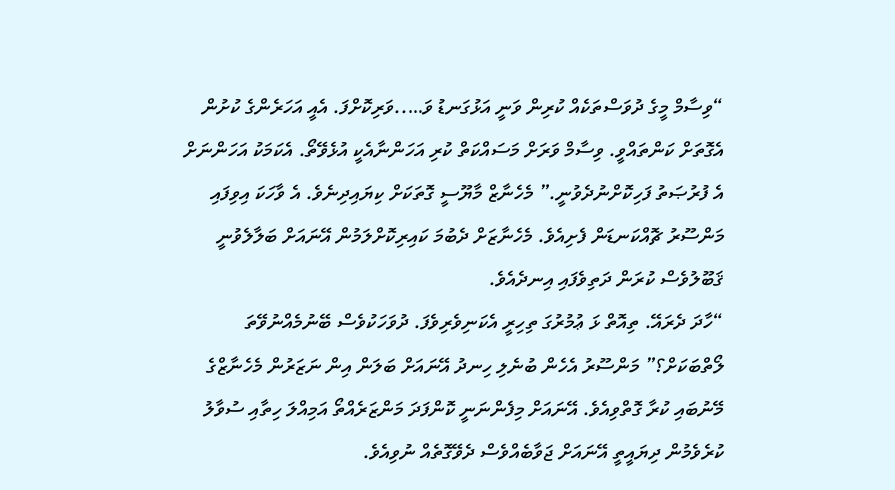“ވިސާމް މީގެ ދުވަސްތަކެއް ކުރިން ވަނީ އަޅުގަނޑު ވަ…..ވަރިކޮށްފަ. އެއީ އަހަރެންގެ ކުށުން އެގޮތަށް ކަންތައްވީ. ވިސާމް ވަރަށް މަސައްކަތް ކުރި އަހަންނާއެކީ އުޅެވޭތޯ. އެކަމަކު އަހަންނަށް އެ ފުރުޞަތު ފަހިކޮށްނުދެވުނީ.” މެހެނާޒް މާޔޫސީ ގޮތަކަށް ކިޔައިދިނެވެ. އެ ވާހަކަ އިވިފައި މަންސޫރު ޗޮއްކަނޑަން ފެށިއެވެ. މެހެނާޒަށް ދެބުމަ ކައިރިކޮށްލަމުން އޭނައަށް ބަލާލެވުނީ ޤަބޫލުވެސް ކުރަން ދަތިވެފައި އިނދެއެވެ.
“ހާދަ ދެރައޭ. ތިއޮތް ޅަ ޢުމުރުގަ ތިހިރީ އެކަނިވެރިވެފަ. ދުވަހަކުވެސް ބޭނުމެއްނުވޭތަ ލޯތްބަކަށް؟” މަންސޫރު އެހެން ބުނެލި ހިނދު އޭނައަށް ބަލަން އިން ނަޒަރުން މެހެނާޒްގެ މޭނުބައި ކުރާ ގޮތްވިއެވެ. އޭނައަށް މިފެންނަނީ ކޮންފަދަ މަންޒަރެއްތޯ އަމިއްލަ ހިތާއި ސުވާލު ކުރެވެމުން ދިޔައީތީ އޭނައަށް ޖަވާބެއްވެސް ދެވޭގޮތެއް ނުވިއެވެ.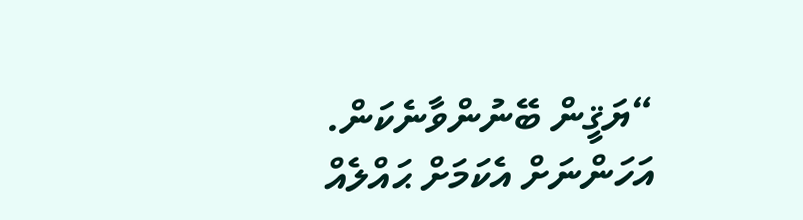“ޔަޤީން ބޭނުންވާނެކަން. އަހަންނަށް އެކަމަށް ޙައްލެއް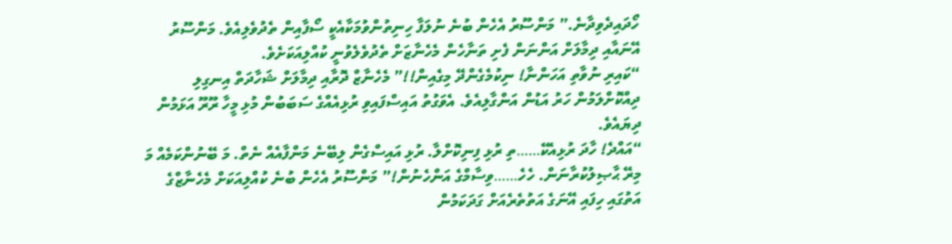ހޯދައިދެވިދާނެ.” މަންސޫރު އެހެން ބުނެ ނުލަފާ ހިނިތުންވުމަކާއެކީ ސޯފާއިން ތެދުވެލިއެވެ. މަންސޫރު އޭނައާއި ދިމާލަށް އަންނަން ފެށި ތަނާހެން މެހެނާޒަށް ތެދުވެލެވުނީ ކުއްލިއަކަށެވެ.
“ކައިރި ނުވާތި އަހަންނާ! ނިކުމެގެންދޭ މިގެއިން!!” މެހެނާޒް ދޮރާއި ދިމާލަށް ޝަހާދަތް އިނގިލި ދިއްކޮށްލަމުން ހަރު އަޑުން އަންގާލިއެވެ. އެވަގުތު އައިސްފައިވި ރުޅިއެއްގެ ސަބަބުން މުޅި މީހާ ރޫރޫ އަޅަމުން ދިޔައެވެ.
“އައްދެ! ހާދަ ރުޅިއެކޭ……ތި ރުޅި ފިނިކޮށްލާ. ރުޅި އައިސްގެން ލިބޭނެ މަންފާއެއް ނެތް. މަ ބޭނުންކަމެއް މަ މިރޭ ޙާޞިލުކުރާނަން. ހެހެ……ވިސާމްގެ އަންހެނުން!” މަންސޫރު އެހެން ބުނެ ކުއްލިއަކަށް މެހެނާޒްގެ އަތުގައި ހިފައި އޭނަގެ އަތުތެރެއަށް ގަދަކަމުން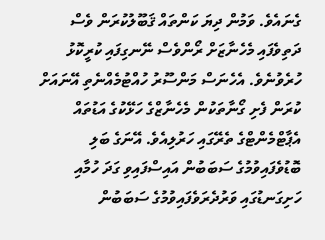ގެނައެވެ. ވަމުން ދިޔަ ކަންތައް ޤަބޫލުކުރަން ވެސް ދަތިވެފައި މެހެނާޒަށް ރޯންވެސް ނޭނގިފައި ކުރީކޮޅު ހުރެވުނެވެ. އެހެނަސް މަންސޫރު ހުއްޓުމެއްނެތި އޭނައަށް ކުރަން ފެށި ގޯނާތަކުން މެހެނާޒްގެ ހަޅޭކުގެ އަޑުތައް އެޕާޓްމެންޓްގެ ތެރޭގައި ހަރުލިއެވެ. އޭނަގެ ބަލި ބޮޑުވެފައިވުމުގެ ސަބަބުން އައިސްފައިވި ގަދަ ހުމާއި ހަށިގަނޑުގައި ވަރުދެރަވެފައިވުމުގެ ސަބަބުން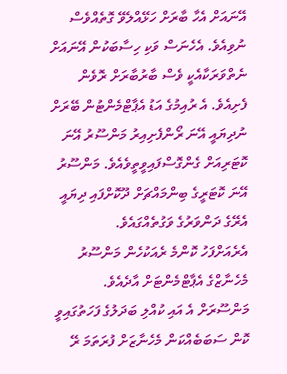އޭނައަށް އެހާ ބާރަށް ހަޅޭއްލެވޭ ގޮތެއްވެސް ނުވިއެވެ. އެހެނަސް ވަކި ހިސާބަކުން އޭނައަށް ނެތްވަރަކާއެކީ ވެސް ބާރުބާރަށް ރޮވެން ފެށިއެވެ. އެ ރުއިމުގެ އަޑު އެޕާޓްމެންޓުން ބޭރަށް ނުދިޔައީ އޭނަ ރޯންފެށިއިރު މަންސޫރު އޭނަ ކޮޓަރިއަށް ގެންގޮސްފައިވީތީވެއެވެ. މަންސޫރު އޭނަ ކޮޓަރީގެ ބިންމައްޗަށް ދޫކޮށްފައި ދިޔައީ އެރޭގެ ދަންވަރުގެ ވަގުތެއްގައެވެ.
އެރެއަށްފަހު ކޮންމެ ރެއަކުހެން މަންސޫރު މެހެނާޒްގެ އެޕާޓްމެންޓަށް އާދެއެވެ. މަންސޫރަށް އެ އައި ކުއްލި ބަދަލުގެ ފަހަތުގައިވީ ކޮން ސަބަބެއްކަން މެހެނާޒަށް ފުރަތަމަ ރޭ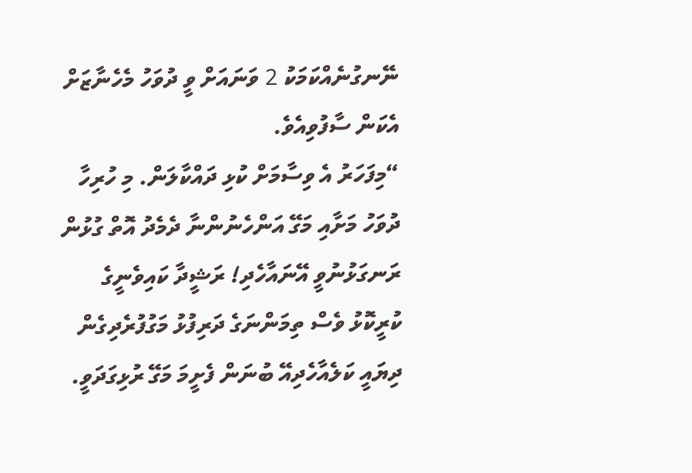ނޭނގުނެއްކަމަކު 2 ވަނައަށް ވީ ދުވަހު މެހެނާޒަށް އެކަން ސާފުވިއެވެ.
“މިފަހަރު އެ ވިސާމަށް ކުޅި ދައްކާލަން. މި ހުރިހާ ދުވަހު މަށާއި މަގޭ އަންހެނުންނާ ދެމެދު އޮތް ގުޅުން ރަނގަޅުނުވީ އޭނައާހެދި! ރަޝީދާ ކައިވެނީގެ ކުރީކޮޅު ވެސް ތިމަންނަގެ ދަރިފުޅު މަގުފުރެދިގެން ދިޔައީ ކަލެއާހެދިއޭ ބުނަން ފެށީމަ މަގޭ ރުޅިގަދަވީ.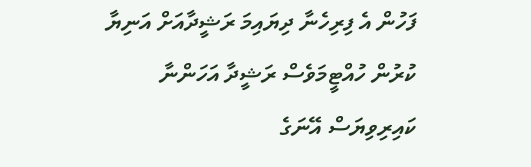ފަހުން އެ ފިރިހެނާ ދިޔައިމަ ރަޝީދާއަށް އަނިޔާ ކުރުން ހުއްޓީމަވެސް ރަޝީދާ އަހަންނާ ކައިރިވިޔަސް އޭނަގެ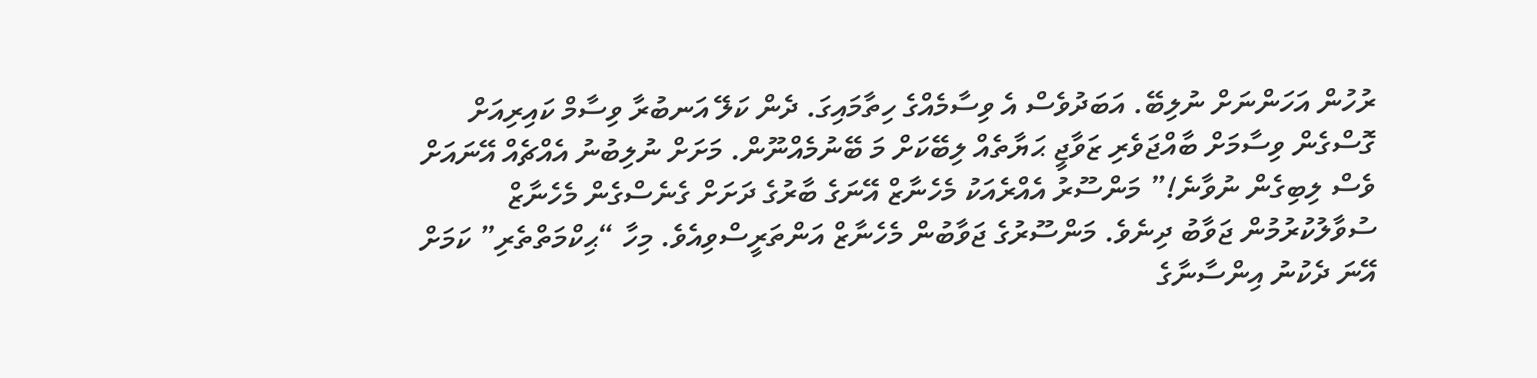ރުހުން އަހަންނަށް ނުލިބޭ. އަބަދުވެސް އެ ވިސާމެއްގެ ހިތާމައިގަ. ދެން ކަލޭ އަނބުރާ ވިސާމް ކައިރިއަށް ގޮސްގެން ވިސާމަށް ބާއްޖަވެރި ޒަވާޖީ ޙަޔާތެއް ލިބޭކަށް މަ ބޭނުމެއްނޫން. މަށަށް ނުލިބުނު އެއްޗެއް އޭނައަށް ވެސް ލިބިގެން ނުވާނެ!” މަންސޫރު އެއްރެއަކު މެހެނާޒް އޭނަގެ ބާރުގެ ދަށަށް ގެނެސްގެން މެހެނާޒް ސުވާލުކުރުމުން ޖަވާބު ދިނެވެ. މަންސޫރުގެ ޖަވާބުން މެހެނާޒް އަންތަރީސްވިއެވެ. މިހާ “ޙިކްމަތްތެރި” ކަމަށް އޭނަ ދެކުނު އިންސާނާގެ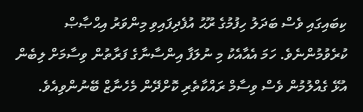ކިބައިގައި ވެސް ބަދަލު ހިފުމުގެ ރޫޙު އުފެދިފައިވި މިންވަރު އިޙްޞާޞް ކުރެވުމުންނެވެ. ހަމަ އެއާއެކު މި ނުލަފާ އިންސާނާގެ ފަރާތުން ވިސާމަށް ލިބެން އުޅޭ ގެއްލުމުން ވެސް ވިސާމް ރައްކާތެރި ކޮށްދޭން މެހެނާޒް ބޭނުންވިއެވެ.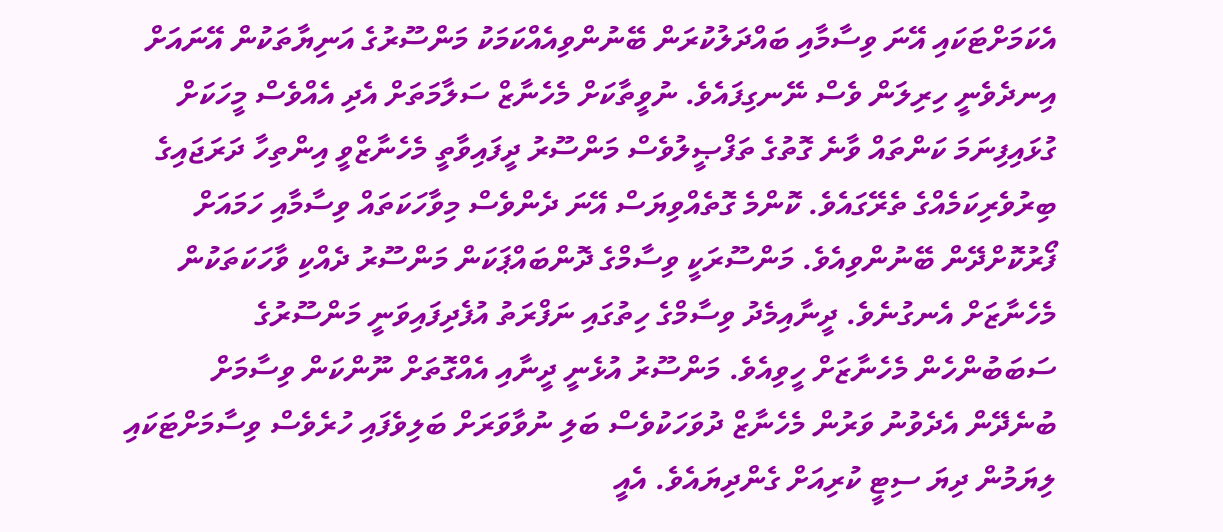އެކަމަށްޓަކައި އޭނަ ވިސާމާއި ބައްދަލުކުރަން ބޭނުންވިއެއްކަމަކު މަންސޫރުގެ އަނިޔާތަކުން އޭނައަށް އިނދެވެނީ ހިރިލަން ވެސް ނޭނގިފައެވެ. ނުވީތާކަށް މެހެނާޒް ސަލާމަތަށް އެދި އެއްވެސް މީހަކަށް ގުޅައިފިނަމަ ކަންތައް ވާނެ ގޮތުގެ ތަފްޞީލުވެސް މަންސޫރު ދީފައިވާތީ މެހެނާޒްވީ އިންތިހާ ދަރަޖައިގެ ބިރުވެރިކަމެއްގެ ތެރޭގައެވެ. ކޮންމެ ގޮތެއްވިޔަސް އޭނަ ދެންވެސް މިވާހަކަތައް ވިސާމާއި ހަމައަށް ފޯރުކޮށްދޭން ބޭނުންވިއެވެ. މަންސޫރަކީ ވިސާމްގެ ދޮންބައްޕަކަން މަންސޫރު ދެއްކި ވާހަކަތަކުން މެހެނާޒަށް އެނގުނެވެ. ދީނާއިމެދު ވިސާމްގެ ހިތުގައި ނަފްރަތު އުފެދިފައިވަނީ މަންސޫރުގެ ސަބަބުންހެން މެހެނާޒަށް ހީވިއެވެ. މަންސޫރު އުޅެނީ ދީނާއި އެއްގޮތަށް ނޫންކަން ވިސާމަށް ބުނެދޭން އެދެވުނު ވަރުން މެހެނާޒް ދުވަހަކުވެސް ބަލި ނުވާވަރަށް ބަލިވެފައި ހުރެވެސް ވިސާމަށްޓަކައި ލިޔަމުން ދިޔަ ސިޓީ ކުރިއަށް ގެންދިޔައެވެ. އެއީ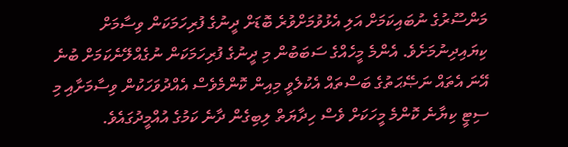މަންސޫރުގެ ނުބައިކަމަށް އަލި އެޅުވުމަށްވުރެ ބޮޑަށް ދީނުގެ ފުރިހަމަކަން ވިސާމަށް ކިޔައިދިނުމަށެވެ. އެންމެ މީހެއްގެ ސަބަބުން މި ދީނުގެ ފުރިހަމަކަން ނުގެއްލޭނެކަމަށް ބުނެ އޭނަ އެތައް ނަޞޭޙަތުގެ ބަސްތައް އެކުލެވީ މިއިން ކޮންމެވެސް އެއްދުވަހަކުން ވިސާމަށާއި މި ސިޓީ ކިޔާނެ ކޮންމެ މީހަކަށް ވެސް ހިދާޔަތް ލިބިގެން ދާނެ ކަމުގެ އުއްމީދުގައެވެ.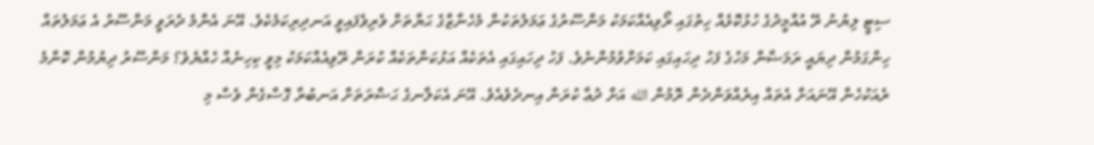ސިޓީ ލިޔުނު ރޭ އުއްމީދުގެ ހުޅުކޮޅެއް ހިތުގައި ރޯވިއެއްކަމަކު މަންސޫރުގެ ޢަމަލުތަކުން މެހެނާޒްގެ ޙަޔާތަށް ވެރިވެފައިވީ އަނދިރިކަމެކެވެ. އޭނަ އެންމެ ދެރަވީ މަންސޫރު އެ ޢަމަލުތައް ހިންގަމުން ދިޔައީ ރަމަޟާން މަހުގެ ފަހު ދިހައިގައި ކަމަށްވުމުންނެވެ. ފަހު ދިހައިގައި އެތަކެއް އަޅުކަންތަކެއް ކުރަން ރޭވިއެއްކަމަކު މިވީ ކިހިނެއް ހެއްޔެވެ؟ މަންސޫރު ދިޔުމުން ކޮންމެ ރެއަކުހެން އޭނައަށް އެތައް އިރެއްވަންދެން ރޮމުން الله އަށް ދުޢާ ކުރަން އިނދެވެއެވެ. އޭނަ އެކަލާނގެ ޙަޟްރަތަށް އަނބުރާ ގޮސްގެން ވެސް މި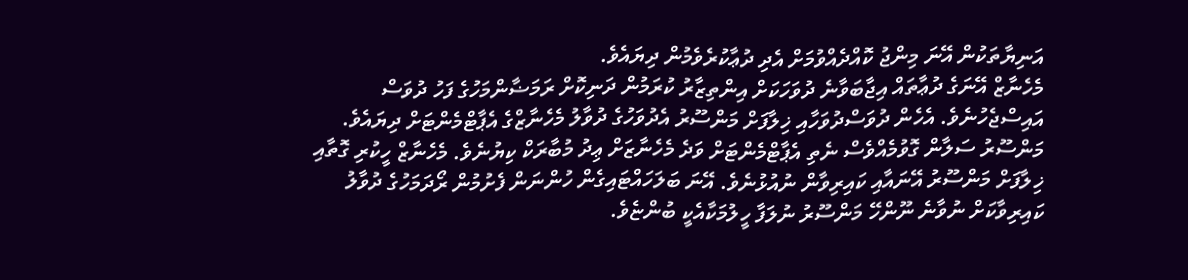އަނިޔާތަކުން އޭނަ މިންޖު ކޮއްދެއްވުމަށް އެދި ދުޢާކުރެވެމުން ދިޔައެވެ.
މެހެނާޒް އޭނަގެ ދުޢާތައް އިޖާބަވާނެ ދުވަހަކަށް އިންތިޒާރު ކުރަމުން ދަނިކޮށް ރަމަޟާންމަހުގެ ފަހު ދުވަސް އައިސްޖެހުނެވެ. އެހެން ދުވަސްދުވަހާއި ޚިލާފަށް މަންސޫރު އެދުވަހުގެ ދުވާލު މެހެނާޒްގެ އެޕާޓްމެންޓަށް ދިޔައެވެ. މަންސޫރު ސަލާން ގޮވުމެއްވެސް ނެތި އެޕާޓްމެންޓަށް ވަދެ މެހެނާޒަށް ޢިދު މުބާރަކް ކިޔުނެވެ. މެހެނާޒް ހީކުރި ގޮތާއި ޚިލާފަށް މަންސޫރު އޭނައާއި ކައިރިވާން ނުއުޅުނެވެ. އޭނަ ބަލަހައްޓައިގެން ހުންނަން ފެށުމުން ރޯދަމަހުގެ ދުވާލު ކައިރިވާކަށް ނުވާނެ ނޫންހޭ މަންސޫރު ނުލަފާ ހީލުމަކާއެކީ ބުންޏެވެ.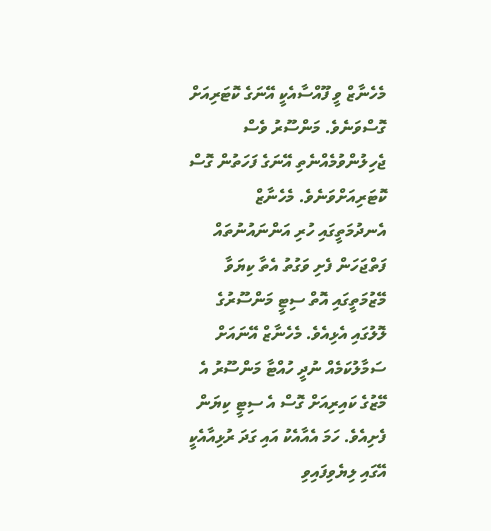މެހެނާޒް ވީ ފޫއްސާއެކީ އޭނަގެ ކޮޓަރިއަށް ގޮސްވަނެވެ. މަންސޫރު ވެސް ޖެހިލުންވުމެއްނެތި އޭނަގެ ފަހަތުން ގޮސް ކޮޓަރިއަށްވަނެވެ. މެހެނާޒް އެނދުމަތީގައި ހުރި އަންނައުނުތައް ފަތްޖަހަން ފެށި ވަގުތު އެތާ ކިޔަވާ މޭޒުމަތީގައި އޮތް ސިޓީ މަންސޫރުގެ ލޮލުގައި އެޅިއެވެ. މެހެނާޒް އޭނައަށް ސަމާލުކަމެއް ނުދީ ހުއްޓާ މަންސޫރު އެ މޭޒުގެ ކައިރިއަށް ގޮސް އެ ސިޓީ ކިޔަން ފެށިއެވެ. ހަމަ އެއާއެކު އައި ގަދަ ރުޅިއާއެކީ އޭގައި ލިޔެވިފައިވި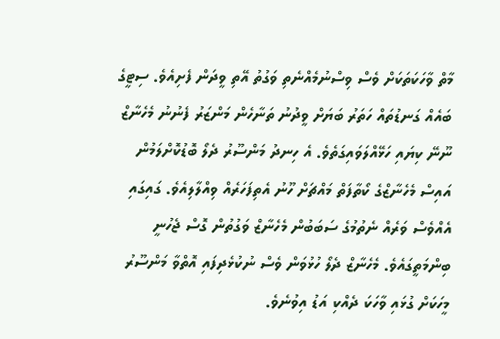މާތް ވާހަކަތަކަށް ވެސް ވިސްނުމެއްނެތި ވަގުތު އޭތި ވީދަން ފެށިއެވެ. ސިޓީގެ ބައެއް ގަނޑުތައް ހަތަރު ބަޔަށް ވީދުނު ތަނާހެން މަންޒަރު ފެނުނު މެހެނާޒް ނޫނޭ ކިޔައި ހަޅޭއްލަވައިގަތެވެ. އެ ހިނދު މަންސޫރު ދެލޯ ބޮޑުކޮށްލަމުން އައިސް މެހެނާޒްގެ ކޯތާފަތް މައްޗަށް ހޫނު އެތިފަހަރެއް ވިއްލާލިއެވެ. ގައިގައި އެއްވެސް ވަރެއް ނެތުމުގެ ސަބަބުން މެހެނާޒް ވަގުތުން ގޮސް ޖެހުނީ ބިންމަތީގައެވެ. މެހެނާޒް ދެލޯ ހުޅުވަން ވެސް ނުކުޅެދިފައި އޮތްވާ މަންސޫރު މީހަކަށް ގުޅައި ވާހަކަ ދެއްކި އަޑު އިވުނެވެ.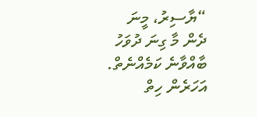“ޔާސިރު، މީނަ ދެން މާ ގިނަ ދުވަހު ބާއްވާނެ ކަމެއްނެތް. އަހަރެން ހިތް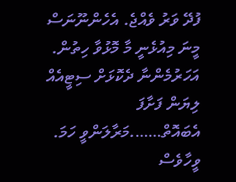ފުދޭ ވަރު ވެއްޖެ. އެހެންނޫނަސް މީނަ މިއުޅެނީ މާ މޮޅުވާ ހިތުން. އަހަރުމެންނާ ދެކޮޅަށް ސިޓީއެއް ލިޔަން ފަށާފަ އެބައޮތް…….މަރާލަންވީ ހަމަ. ވީހާވެސް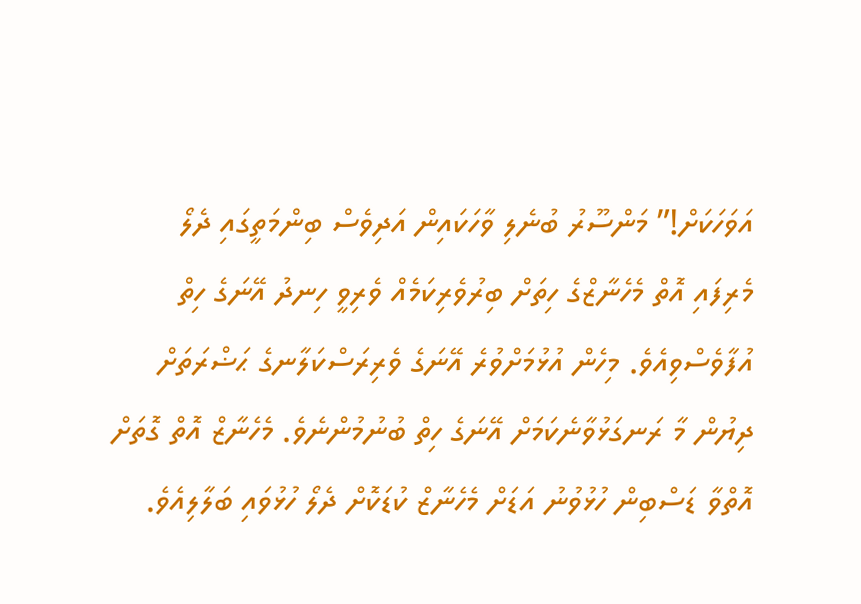އަވަހަކަށް!” މަންސޫރު ބުނެލި ވާހަކައިން އަދިވެސް ބިންމަތީގައި ދެލޯ މެރިފައި އޮތް މެހެނާޒްގެ ހިތަށް ބިރުވެރިކަމެއް ވެރިވީ ހިނދު އޭނަގެ ހިތް އުފާވެސްވިއެވެ. މިހެން އުޅުމަށްވުރެ އޭނަގެ ވެރިރަސްކަލާނގެ ޙަޟްރަތަށް ދިޔުން މާ ރަނގަޅުވާނެކަމަށް އޭނަގެ ހިތް ބުނުމުންނެވެ. މެހެނާޒް އޮތް ގޮތަށް އޮތްވާ ޑަސްބިން ހުޅުވުނު އަޑަށް މެހެނާޒް ކުޑަކޮށް ދެލޯ ހުޅުވައި ބަލާލިއެވެ.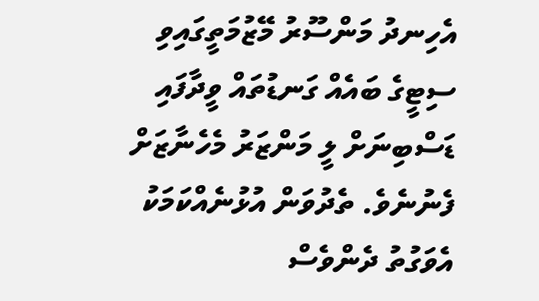އެހިނދު މަންސޫރު މޭޒުމަތީގައިވި ސިޓީގެ ބައެއް ގަނޑުތައް ވީދާފައި ޑަސްބިނަށް ލީ މަންޒަރު މެހެނާޒަށް ފެނުނެވެ. ތެދުވަން އުޅުނެއްކަމަކު އެވަގުތު ދެންވެސް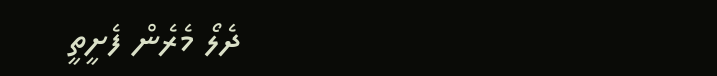ދެލޯ މެރެން ފެށީތީ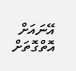އޭނައަށް އޮތްގޮތަށް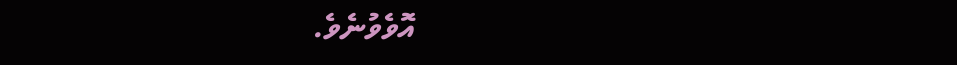އޮވެވުނެވެ.